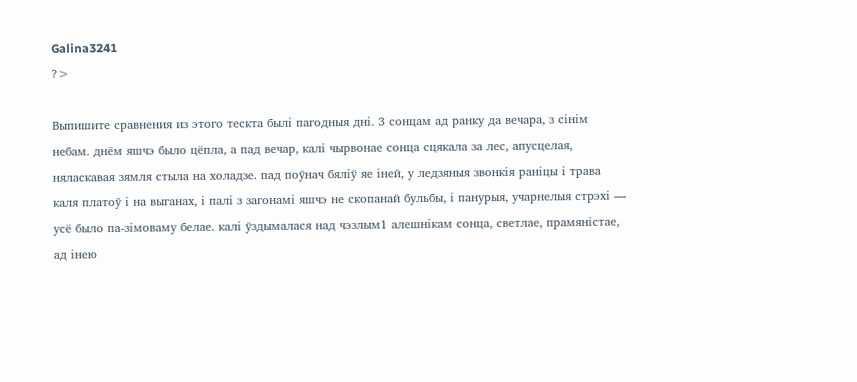Galina3241
?>

Выпишите сравнения из этого тескта былі пагодныя дні. 3 сонцам ад ранку да вечара, з сінім небам. днём яшчэ было цёпла, а пад вечар, калі чырвонае сонца сцякала за лес, апусцелая, няласкавая зямля стыла на холадзе. пад поўнач бяліў яе іней, у ледзяныя звонкія раніцы і трава каля платоў і на выганах, і палі з загонамі яшчэ не скопанай бульбы, і панурыя, учарнелыя стрэхі — усё было па-зімоваму белае. калі ўздымалася над чэзлым1 алешнікам сонца, светлае, прамяністае, ад інею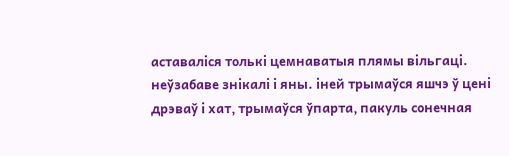аставаліся толькі цемнаватыя плямы вільгаці. неўзабаве знікалі і яны. іней трымаўся яшчэ ў цені дрэваў і хат, трымаўся ўпарта, пакуль сонечная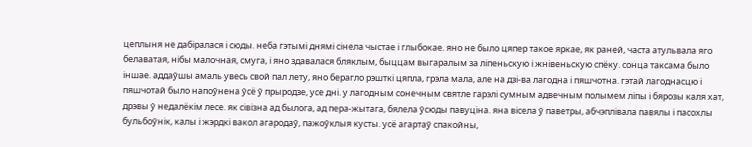цеплыня не дабіралася і сюды. неба гэтымі днямі сінела чыстае і глыбокае. яно не было цяпер такое яркае, як раней, часта атульвала яго белаватая, нібы малочная, смуга, і яно здавалася бляклым, быццам выгаралым за ліпеньскую і жнівеньскую спёку. сонца таксама было іншае. аддаўшы амаль увесь свой пал лету, яно берагло рэшткі цяпла, грэла мала, але на дзі-ва лагодна і пяшчотна. гэтай лагоднасцю і пяшчотай было напоўнена ўсё ў прыродзе, усе дні. у лагодным сонечным святле гарэлі сумным адвечным полымем ліпы і бярозы каля хат, дрэвы ў недалёкім лесе. як сівізна ад былога, ад пера-жытага, бялела ўсюды павуціна. яна вісела ў паветры, абчэплівала павялы і пасохлы бульбоўнік, калы і жэрдкі вакол агародаў, пажоўклыя кусты. усё агартаў спакойны,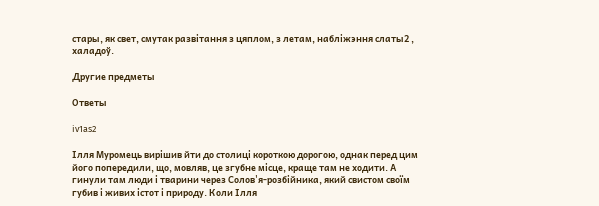стары, як свет, смутак развітання з цяплом, з летам, набліжэння слаты2 , халадоў.

Другие предметы

Ответы

iv1as2

Ілля Муромець вирішив йти до столиці короткою дорогою, однак перед цим його попередили, що, мовляв, це згубне місце, краще там не ходити. А гинули там люди і тварини через Солов'я-розбійника, який свистом своїм губив і живих істот і природу. Коли Ілля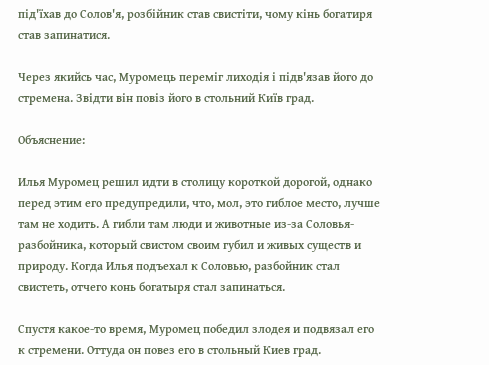під'їхав до Солов'я, розбійник став свистіти, чому кінь богатиря став запинатися.

Через якийсь час, Муромець переміг лиходія і підв'язав його до стремена. Звідти він повіз його в стольний Київ град.

Объяснение:

Илья Муромец решил идти в столицу короткой дорогой, однако перед этим его предупредили, что, мол, это гиблое место, лучше там не ходить. А гибли там люди и животные из-за Соловья-разбойника, который свистом своим губил и живых существ и природу. Когда Илья подъехал к Соловью, разбойник стал свистеть, отчего конь богатыря стал запинаться.

Спустя какое-то время, Муромец победил злодея и подвязал его к стремени. Оттуда он повез его в стольный Киев град.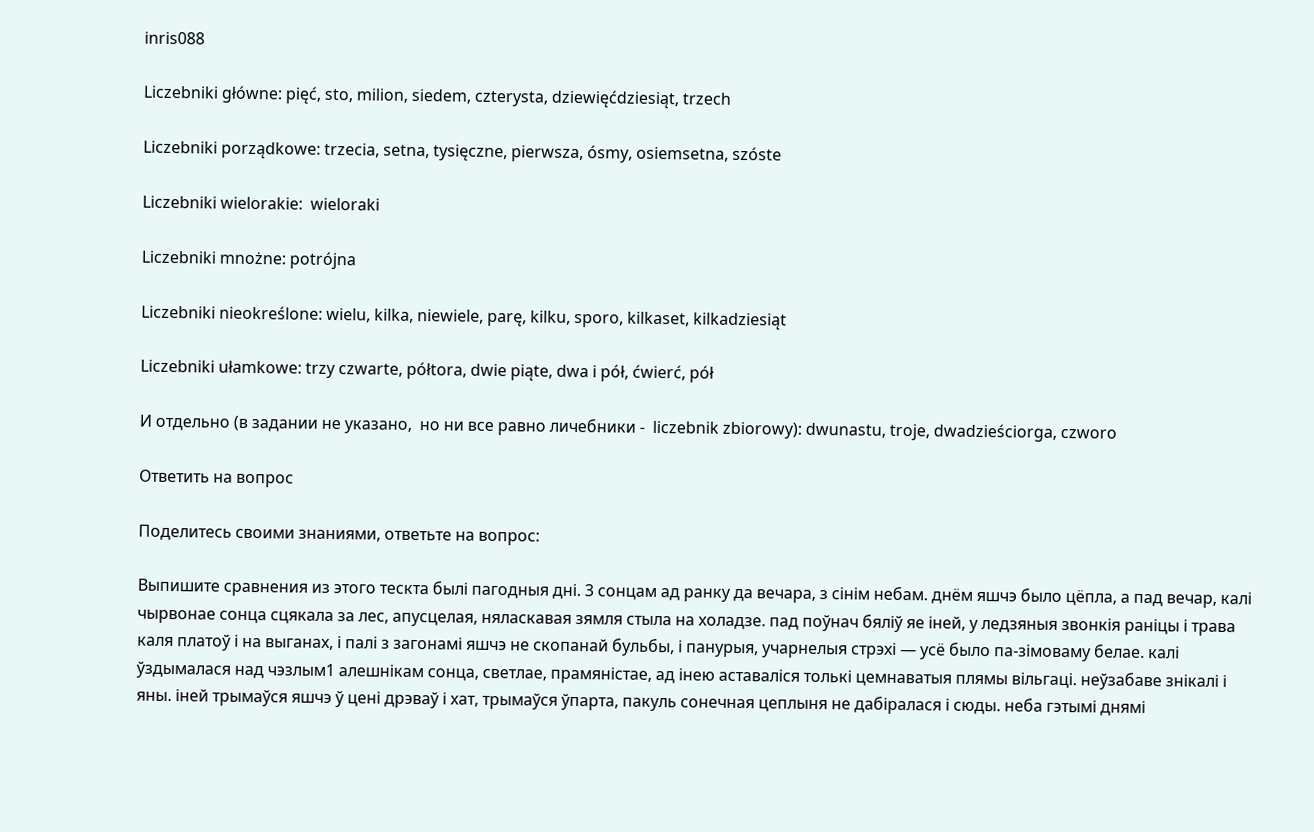inris088

Liczebniki główne: pięć, sto, milion, siedem, czterysta, dziewięćdziesiąt, trzech

Liczebniki porządkowe: trzecia, setna, tysięczne, pierwsza, ósmy, osiemsetna, szóste

Liczebniki wielorakie:  wieloraki

Liczebniki mnożne: potrójna

Liczebniki nieokreślone: wielu, kilka, niewiele, parę, kilku, sporo, kilkaset, kilkadziesiąt

Liczebniki ułamkowe: trzy czwarte, półtora, dwie piąte, dwa i pół, ćwierć, pół

И отдельно (в задании не указано,  но ни все равно личебники -  liczebnik zbiorowy): dwunastu, troje, dwadzieściorga, czworo

Ответить на вопрос

Поделитесь своими знаниями, ответьте на вопрос:

Выпишите сравнения из этого тескта былі пагодныя дні. 3 сонцам ад ранку да вечара, з сінім небам. днём яшчэ было цёпла, а пад вечар, калі чырвонае сонца сцякала за лес, апусцелая, няласкавая зямля стыла на холадзе. пад поўнач бяліў яе іней, у ледзяныя звонкія раніцы і трава каля платоў і на выганах, і палі з загонамі яшчэ не скопанай бульбы, і панурыя, учарнелыя стрэхі — усё было па-зімоваму белае. калі ўздымалася над чэзлым1 алешнікам сонца, светлае, прамяністае, ад інею аставаліся толькі цемнаватыя плямы вільгаці. неўзабаве знікалі і яны. іней трымаўся яшчэ ў цені дрэваў і хат, трымаўся ўпарта, пакуль сонечная цеплыня не дабіралася і сюды. неба гэтымі днямі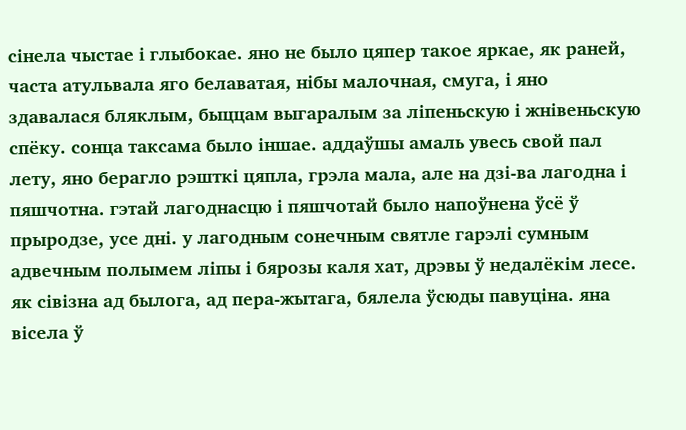сінела чыстае і глыбокае. яно не было цяпер такое яркае, як раней, часта атульвала яго белаватая, нібы малочная, смуга, і яно здавалася бляклым, быццам выгаралым за ліпеньскую і жнівеньскую спёку. сонца таксама было іншае. аддаўшы амаль увесь свой пал лету, яно берагло рэшткі цяпла, грэла мала, але на дзі-ва лагодна і пяшчотна. гэтай лагоднасцю і пяшчотай было напоўнена ўсё ў прыродзе, усе дні. у лагодным сонечным святле гарэлі сумным адвечным полымем ліпы і бярозы каля хат, дрэвы ў недалёкім лесе. як сівізна ад былога, ад пера-жытага, бялела ўсюды павуціна. яна вісела ў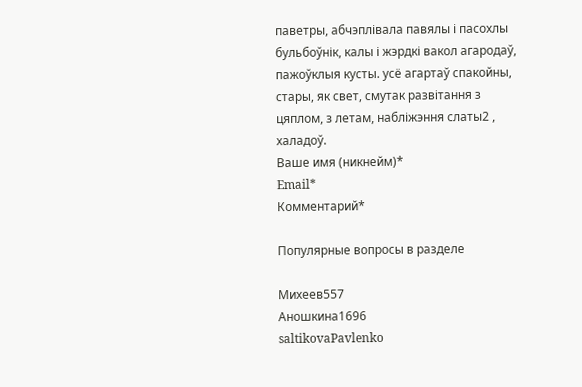паветры, абчэплівала павялы і пасохлы бульбоўнік, калы і жэрдкі вакол агародаў, пажоўклыя кусты. усё агартаў спакойны, стары, як свет, смутак развітання з цяплом, з летам, набліжэння слаты2 , халадоў.
Ваше имя (никнейм)*
Email*
Комментарий*

Популярные вопросы в разделе

Михеев557
Аношкина1696
saltikovaPavlenko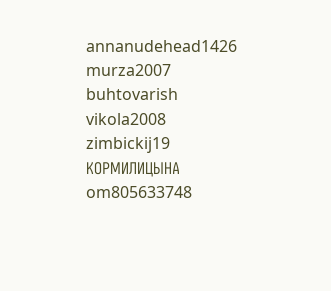annanudehead1426
murza2007
buhtovarish
vikola2008
zimbickij19
КОРМИЛИЦЫНА
om805633748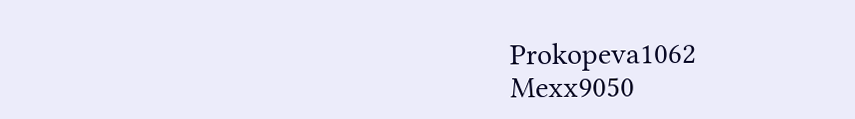Prokopeva1062
Mexx9050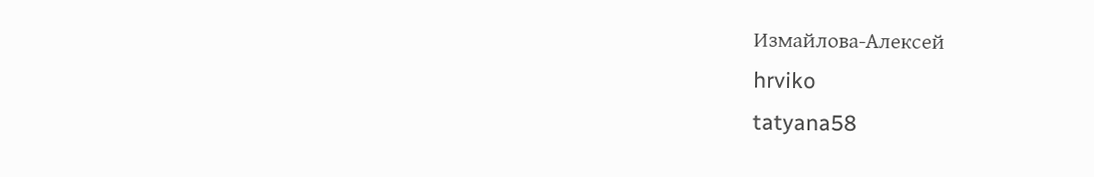Измайлова-Алексей
hrviko
tatyana58